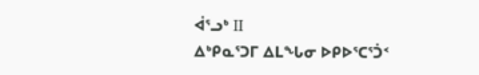ᐋᕐᓗᒃ II
ᐃᒃᑭᓇᕐᑐᒥ ᐃᒪᖓᓂ ᐅᑭᐅᕐᑕᕐᑑᑉ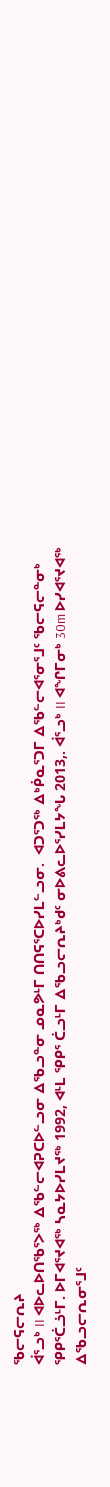ᖃᓕᕋᓕᕆᔨ
ᐋᕐᓗᒃ II ᐊᐅᓚᐅᑎᖃᕐᐳᖅ ᐃᖃᓪᓕᐊᕈᑕᐅᓪᓗᓂ ᐃᖃᓗᓐᓂ ᓄᓇᕗᒻᒥ ᑎᑎᕋᕐᑕᐅᓯᒪᓪᓗᓂ.  ᐊᑐᕐᑐᖅ ᐃᒃᑮᓇᕐᑐᒥ ᐃᖃᓪᓕᐊᕐᓂᕐᒧᑦ ᖃᓕᕋᓕᓐᓂᒃ
ᕿᑭᕐᑖᓘᒻᒥ. ᐅᒥᐊᕐᔪᐊᖅ ᓴᓇᔭᐅᓯᒪᔪᖅ 1992, ᐊᒻᒪ ᕿᑭᕐ ᑖᓗᒻᒥ ᐃᖃᓗᓕᕆᔨᒃᑯᑦ ᓂᐅᕕᓚᐅᕐᓯᒪᔭᖓ 2013,. ᐋᕐᓗᒃ II ᐊᖏᒥᓂᒃ 30m ᐅᓯᐊᕐᔪᐊᖅ ᐃᖃᓗᓕᕆᓂᕐᒧᑦ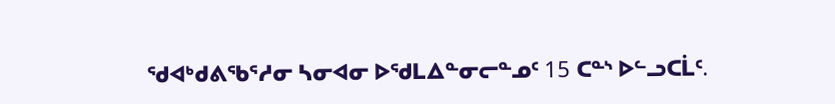ᖁᐊᒃᑯᕕᖃᕐᓱᓂ ᓴᓂᐊᓂ ᐅᖁᒪᐃᓐᓂᓕᓐᓄᑦ 15 ᑕᓐᔅ ᐅᓪᓗᑕᒫᑦ.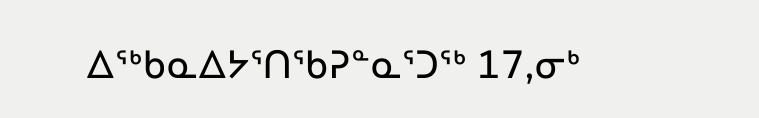ᐃᖅᑲᓇᐃᔭᕐᑎᖃᕈᓐᓇᕐᑐᖅ 17,ᓂᒃ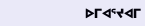ᐅᒥᐊᕐᔪᐊᒥ